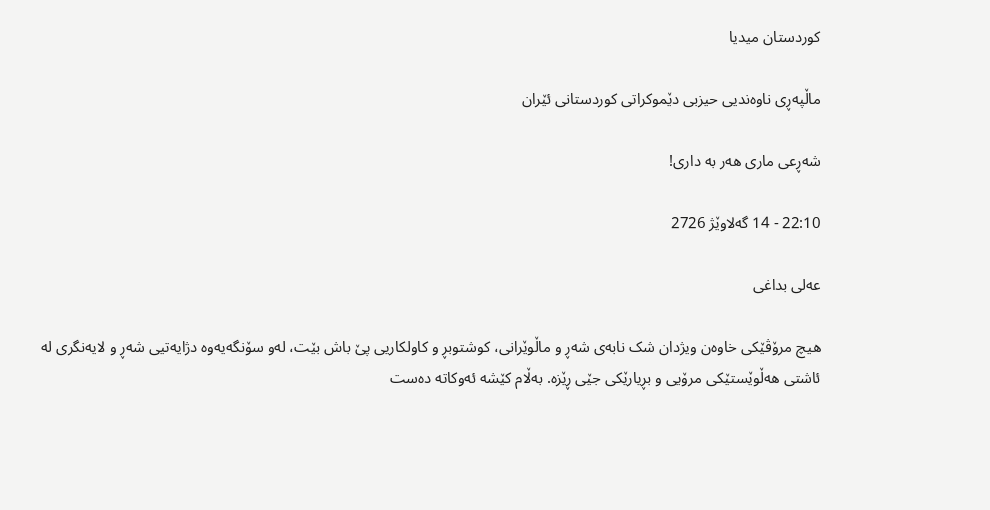کوردستان میدیا

ماڵپەڕی ناوەندیی حیزبی دێموکراتی کوردستانی ئێران

شەڕعی ماری هەر بە داری!

22:10 - 14 گەلاوێژ 2726

عەلی بداغی

هیچ مرۆڤێکی خاوەن ویژدان شک نابەی شەڕ و ماڵوێرانی، کوشتوبڕ و کاولکاریی پێ باش بێت، لەو سۆنگەیەوە دژایەتیی شەڕ و لایەنگری لە ئاشتی هەڵوێستێکی مرۆیی و بڕیارێکی جێی ڕێزە. بەڵام کێشە ئەوکاتە دەست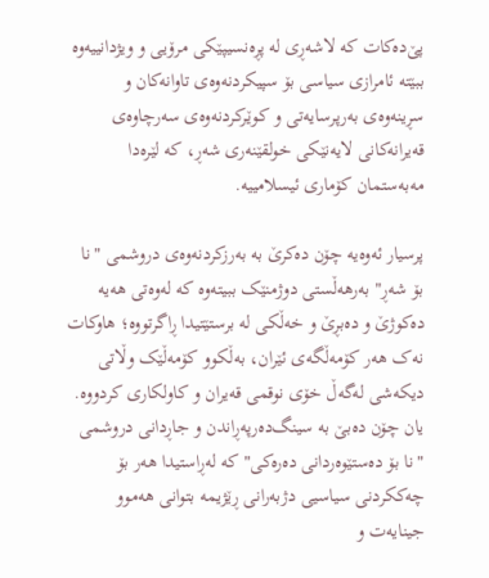پێ‌دەکات کە لاشەڕی لە پڕەنسیپێکی مرۆیی و ویژدانییەوە ببێتە ئامرازی سیاسی بۆ سپیکردنەوەی تاوانەکان و سڕینەوەی بەرپرسایەتی و کوێرکردنەوەی سەرچاوەی قەیرانەکانی لایەنێکی خولقێنەری شەڕ، کە لێرەدا مەبەستمان کۆماری ئیسلامییە.

پرسیار ئەوەیە چۆن دەکرێ بە بەرزکردنەوەی دروشمی "نا بۆ شەڕ" بەرهەڵستی دوژمنێک ببیتەوە کە لەوەتی هەیە دەکوژێ و دەبڕێ و خەڵکی لە برستێتیدا ڕاگرتووە؛ هاوکات نەک هەر کۆمەڵگەی ئێران، بەڵکوو کۆمەڵێک وڵاتی دیکەشی لەگەڵ خۆی نوقمی قەیران و کاولکاری کردووە. یان چۆن دەبێ بە سینگ‌دەرپەڕاندن و جاڕدانی دروشمی "نا بۆ دەستێوەردانی دەرەکی" کە لەڕاستیدا هەر بۆ چەککردنی سیاسیی دژبەرانی ڕێژیمە بتوانی هەموو جینایەت و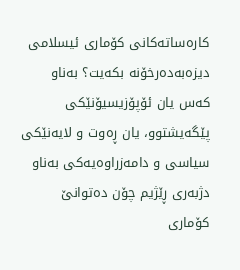کارەساتەکانی کۆماری ئیسلامی دیزەبەدەرخۆنە بکەیت؟ بەناو کەس یان ئۆپۆزیسیۆنێکی پێگەیشتوو، یان ڕەوت و لایەنێکی سیاسی و دامەزراوەیەکی بەناو دژبەری ڕێژیم چۆن دەتوانێ کۆماری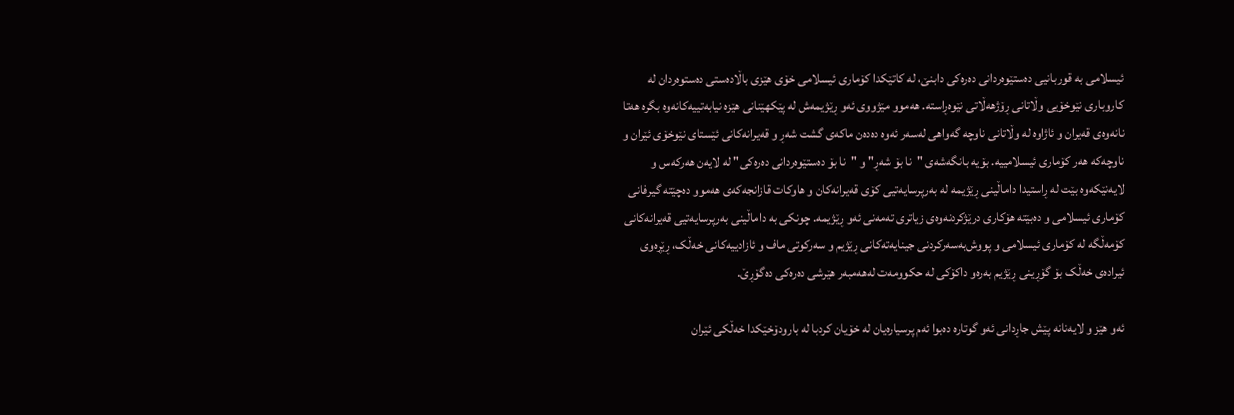ئیسلامی بە قوربانیی دەستێوەردانی دەرەکی دابنێ، لە کاتێکدا کۆماری ئیسلامی خۆی هێزی باڵادەستی دەستوەردان لە کاروباری نێوخۆیی وڵاتانی ڕۆژهەڵاتی نێوەڕاستە. هەموو مێژووی ئەو ڕێژیمەش لە پێکهێنانی هێزە نیابەتییەکانەوە بگرە هەتا نانەوەی قەیران و ئاژاوە لە وڵاتانی ناوچە گەواهی لەسەر ئەوە دەدەن ماکەی گشت شەڕ و قەیرانەکانی ئێستای نێوخۆی ئێران و ناوچەکە هەر کۆماری ئیسلامییە. بۆیە بانگەشەی "نا بۆ شەڕ" و "نا بۆ دەستێوەردانی دەرەکی" لە لایەن هەرکەس و لایەنێکەوە بێت لە ڕاستیدا داماڵینی ڕێژیمە لە بەرپرسایەتیی کۆی قەیرانەکان و هاوکات قازانجەکەی هەموو دەچێتە گیرفانی کۆماری ئیسلامی و دەبێتە هۆکاری درێژکردنەوەی زیاتری تەمەنی ئەو ڕێژیمە. چونکی بە داماڵینی بەرپرسایەتیی قەیرانەکانی کۆمەڵگە لە کۆماری ئیسلامی و پووش‌بەسەرکردنی جینایەتەکانی ڕێژیم و سەرکوتی ماف و ئازادییەکانی خەڵک، ڕێڕەوی ئیرادەی خەڵک بۆ گۆڕینی ڕێژیم بەرەو داکۆکی لە حکوومەت لەهەمبەر هێرشی دەرەکی دەگۆڕێ.

ئەو هێز و لایەنانە پێش جاڕدانی ئەو گوتارە دەبوا ئەم پرسیارەیان لە خۆیان کردبا لە بارودۆخێکدا خەڵکی ئێران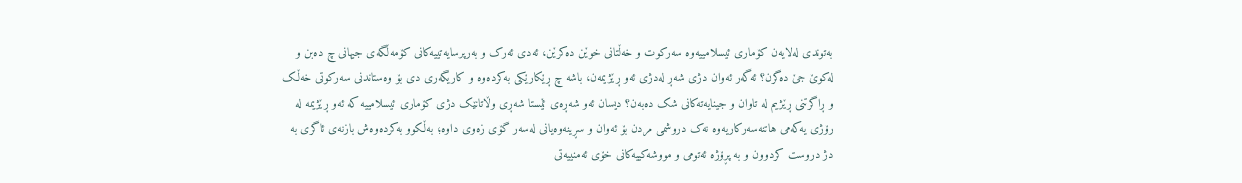بەتوندی لەلایەن کۆماری ئیسلامییەوە سەرکوت و خەڵتانی خوێن دەکرێن، ئەدی ئەرک و بەرپرسایەتییەکانی کۆمەڵگەی جیهانی چ دەبن و لەکوێ جێ دەگرن؟ ئەگەر ئەوان دژی شەڕ لەدژی ئەو ڕێژیمەن، باشە چ ڕێکارێکی بەکردەوە و کاریگەری دی بۆ وەستاندنی سەرکوتی خەڵک و ڕاگرتنی ڕێژیم لە تاوان و جینایەتەکانی شک دەبەن؟ دیسان ئەو شەڕەی ئێستا شەڕی وڵاتانێک دژی کۆماری ئیسلامییە کە ئەو ڕێژیمە لە رۆژی یەکەمی هاتنەسەرکاریەوە نەک دروشمی مردن بۆ ئەوان و سڕینەوەیانی لەسەر گۆی زەوی داوە؛ بەڵکوو بەکردەوەش بازنەی ئاگری بە دژ دروست کردوون و بە پڕۆژە ئەتومی و مووشەکییەکانی خۆی ئەمنییەتی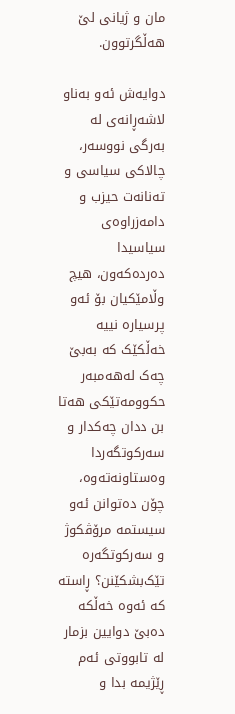مان و ژیانی لێ هەڵگرتوون.

دوایەش ئەو بەناو لاشەڕانەی لە بەرگی نووسەر، چالاکی سیاسی و تەنانەت حیزب و دامەزراوەی سیاسیدا دەردەکەون، هیچ وڵامێکیان بۆ ئەو پرسیارە نییە خەڵکێک کە بەبێ چەک لەهەمبەر حکوومەتێکی هەتا بن ددان چەکدار و سەرکوتگەردا وەستاونەتەوە، چۆن دەتوانن ئەو سیستمە مرۆڤکوژ و سەرکوتگەرە تێک‌بشکێنن؟ ڕاستە کە ئەوە خەڵکە دەبێ دوایین بزمار لە تابووتی ئەم ڕێژیمە بدا و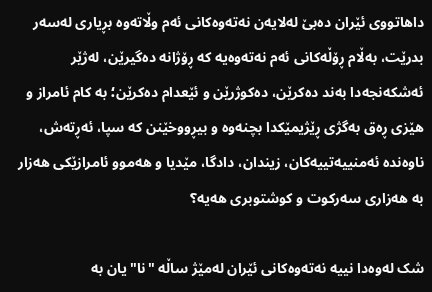داهاتووی ئێران دەبێ لەلایەن نەتەوەکانی ئەم وڵاتەوە بڕیاری لەسەر بدرێت، بەڵام ڕۆڵەکانی ئەم نەتەوەیە کە ڕۆژانە دەگیرێن، لەژێر ئەشکەنجەدا بەند دەکرێن، دەکوژرێن و ئێعدام دەکرێن؛ بە کام ئامراز و هێزی ڕەق بەگژی ڕێژیمێکدا بچنەوە و بیڕووخێنن کە سپا، ئەڕتەش، ناوەندە ئەمنییەتییەکان، زیندان، دادگا، مێدیا و هەموو ئامرازێکی هەزار بە هەزاری سەرکوت و کوشتوبری هەیە؟

شک لەوەدا نییە نەتەوەکانی ئێران لەمێژ ساڵە "نا"یان بە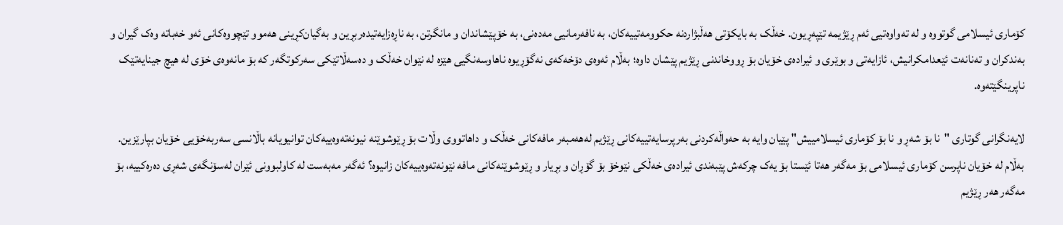کۆماری ئیسلامی گوتووە و لە تەواوەتیی ئەم ڕێژیمە تێپەڕیون. خەڵک بە بایکۆتی هەڵبژاردنە حکوومەتییەکان، بە نافەرمانیی مەدەنی، بە خۆپێشاندان و مانگرتن، بە ناڕەزایەتیدەربڕین و بەگیان‌کڕینی هەموو تێچووەکانی ئەو خەباتە وەک گیران و بەندکران و تەنانەت ئێعدامکرانیش، ئازایەتی و بوێری و ئیرادەی خۆیان بۆ ڕووخاندنی ڕێژیم پێشان داوە؛ بەڵام ئەوەی دۆخەکەی نەگۆڕیوە ناهاوسەنگیی هێزە لە نێوان خەڵک و دەسەڵاتێکی سەرکوتگەر کە بۆ مانەوەی خۆی لە هیچ جینایەتێک ناپرینگێتەوە.

لایەنگرانی گوتاری "نا بۆ شەڕ و نا بۆ کۆماری ئیسلامییش" پێیان وایە بە حەواڵەکردنی بەرپرسایەتییەکانی ڕێژیم لەهەمبەر مافەکانی خەڵک و داهاتووی وڵات بۆ ڕێوشوێنە نیونەتەوەییەکان توانیویانە باڵانسی سەربەخۆیی خۆیان بپارێزین. بەڵام لە خۆیان ناپرسن کۆماری ئیسلامی بۆ مەگەر هەتا ئێستا بۆ یەک چرکەش پێبەندی ئیرادەی خەڵکی نێوخۆ بۆ گۆڕان و بڕیار و ڕێوشوێنەکانی مافە نێونەتەوەییەکان زانیوە؟ ئەگەر مەبەست لە کاولبوونی ئێران لەسۆنگەی شەڕی دەرەکییە، بۆ مەگەر هەر ڕێژیم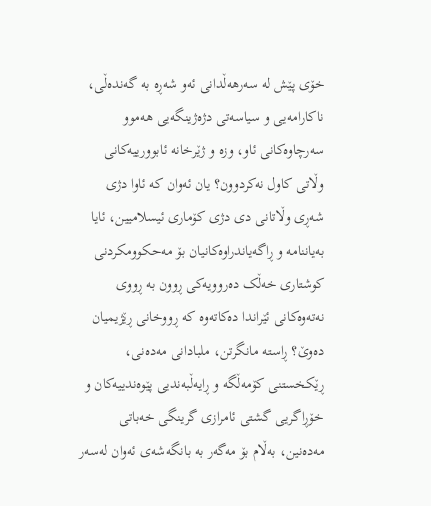خۆی پێش لە سەرهەڵدانی ئەو شەڕە بە گەندەڵی، ناکارامەیی و سیاسەتی دژەژینگەیی هەموو سەرچاوەکانی ئاو، وزە و ژێرخانە ئابوورییەکانی وڵاتی کاول نەکردوون؟ یان ئەوان کە ئاوا دژی شەڕی وڵاتانی دی دژی کۆماری ئیسلامیین، ئایا بەیاننامە و ڕاگەیاندراوەکانیان بۆ مەحکوومکردنی کوشتاری خەڵک دەروویەکی ڕوون بە ڕووی نەتەوەکانی ئێراندا دەکاتەوە کە ڕووخانی ڕێژیمیان دەوێ؟ ڕاستە مانگرتن، ملبادانی مەدەنی، ڕێکخستنی کۆمەڵگە و ڕایەڵبەندیی پێوەندییەکان و خۆڕاگریی گشتی ئامرازی گرینگی خەباتی مەدەنین، بەڵام بۆ مەگەر بە بانگەشەی ئەوان لەسەر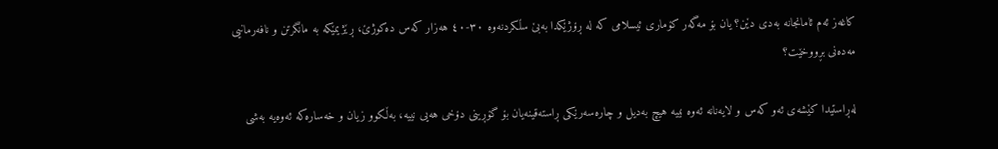کاغەز ئەم ئامانجانە بەدی دێن؟ یان بۆ مەگەر کۆماری ئیسلامی کە لە ڕۆژێکدا بەبێ سڵکردنەوە ٣٠-٤٠ هەزار کەس دەکوژێ، ڕێژیمێکە بە مانگرتن و نافەرمانیی مەدەنی بڕووخێت؟

لەڕاستیدا کێشەی ئەو کەس و لایەنانە ئەوە نییە هیچ بەدیل و چارەسەرێکی ڕاستەقینەیان بۆ گۆڕینی دۆخی هەیی نییە، بەڵکوو زیان و خەسارەکە ئەوەیە بەشی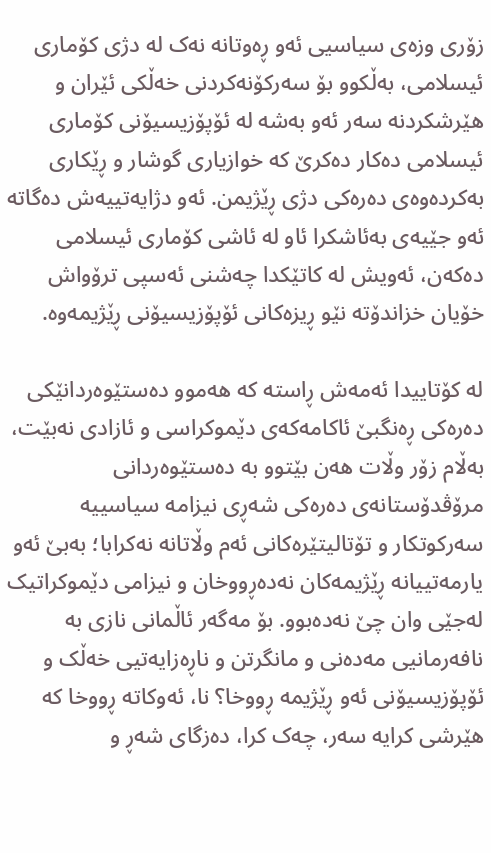زۆری وزەی سیاسیی ئەو ڕەوتانە نەک لە دژی کۆماری ئیسلامی، بەڵکوو بۆ سەرکۆنەکردنی خەڵکی ئێران و هێرشکردنە سەر ئەو بەشە لە ئۆپۆزیسیۆنی کۆماری ئیسلامی دەکار دەکرێ کە خوازیاری گوشار و ڕێکاری بەکردەوەی دەرەکی دژی ڕێژیمن. ئەو دژایەتییەش دەگاتە ئەو جێیەی بەئاشکرا ئاو لە ئاشی کۆماری ئیسلامی دەکەن، ئەویش لە کاتێکدا چەشنی ئەسپی ترۆواش خۆیان خزاندۆتە نێو ڕیزەکانی ئۆپۆزیسیۆنی ڕێژیمەوە.

لە کۆتاییدا ئەمەش ڕاستە کە هەموو دەستێوەردانێکی دەرەکی ڕەنگبێ ئاکامەکەی دێموکراسی و ئازادی نەبێت، بەڵام زۆر وڵات هەن بێتوو بە دەستێوەردانی مرۆڤدۆستانەی دەرەکی شەڕی نیزامە سیاسییە سەرکوتکار و تۆتالیتێرەکانی ئەم وڵاتانە نەکرابا؛ بەبێ ئەو یارمەتییانە ڕێژیمەکان نەدەڕووخان و نیزامی دێموکراتیک لەجێی وان چێ نەدەبوو. بۆ مەگەر ئاڵمانی نازی بە نافەرمانیی مەدەنی و مانگرتن و ناڕەزایەتیی خەڵک و ئۆپۆزیسیۆنی ئەو ڕێژیمە ڕووخا؟ نا، ئەوکاتە ڕووخا کە هێرشی کرایە سەر، چەک کرا، دەزگای شەڕ و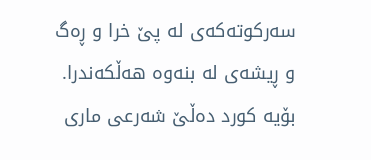سەرکوتەکەی لە پێ خرا و ڕەگ و ڕیشەی لە بنەوە هەڵکەندرا. بۆیە کورد دەڵێ شەرعی ماری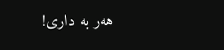هەر بە داری!